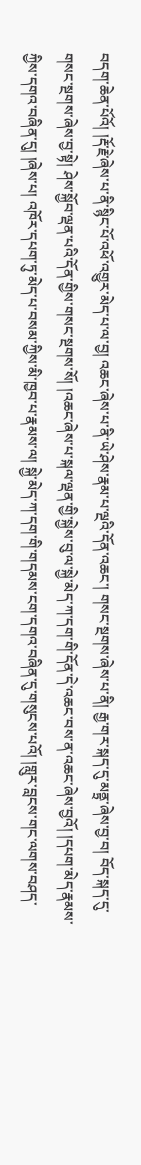བདག་ཆེན་པོའོ། །རྡོ་རྗེ་ཞེས་པ་ནི་སྙིང་པོ་འཕོ་འགྱུར་མེད་པ་ལ་བྱ། འཆང་ཞེས་པ་ནི་ཡེ་ཤེས་རྣམ་པ་ལྔའི་དོན་འཆང་། གསང་སྔགས་ཞེས་པ་ནི། རྒྱ་གར་སྐད་དུ་མནྟྲ་ཞེས་བྱ་བ། བོད་སྐད་དུ་གསང་སྔགས་ཞེས་བྱ་སྟེ། ཤེས་སྐྱོབ་ལྡན་པའི་དོན་གྱིས་གསང་སྔགས་སོ། །འཆང་ཞེས་པ་སྐལ་ལྡན་གྱི་སྐྱེས་བུ་ལ་སྐྱེ་མེད་ཀ་དག་གི་དོན་དེ་འཆང་བས་ན་འཆང་ཞེས་བྱའོ། །དཔག་མེད་རྣམས་ཀྱིས་དགའ་བཞིན་དུ། །ཞེས་པ། འཁོར་དཔག་ཏུ་མེད་པ་བསམ་ཀྱིས་མི་ཁྱབ་པ་རྣམས་ལ། སྐྱེ་མེད་ཀ་དག་གི་གདམས་ངག་དགའ་བཞིན་དུ་གསུངས་པའོ། །གླུར་བླངས་གང་ལགས་བཤད་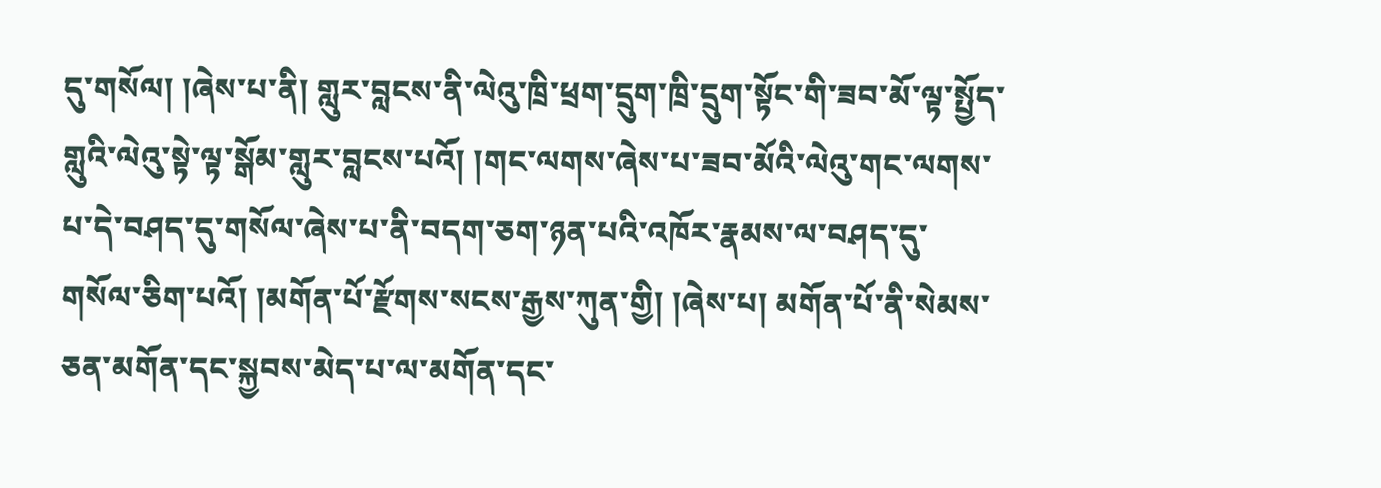དུ་གསོལ། །ཞེས་པ་ནི། གླུར་བླངས་ནི་ལེའུ་ཁྲི་ཕྲག་དྲུག་ཁྲི་དྲུག་སྟོང་གི་ཟབ་མོ་ལྟ་སྤྱོད་གླུའི་ལེའུ་སྟེ་ལྟ་སྒོམ་གླུར་བླངས་པའོ། །གང་ལགས་ཞེས་པ་ཟབ་མོའི་ལེའུ་གང་ལགས་པ་དེ་བཤད་དུ་གསོལ་ཞེས་པ་ནི་བདག་ཅག་ཉན་པའི་འཁོར་རྣམས་ལ་བཤད་དུ་གསོལ་ཅིག་པའོ། །མགོན་པོ་རྫོགས་སངས་རྒྱས་ཀུན་གྱི། །ཞེས་པ། མགོན་པོ་ནི་སེམས་ཅན་མགོན་དང་སྐྱབས་མེད་པ་ལ་མགོན་དང་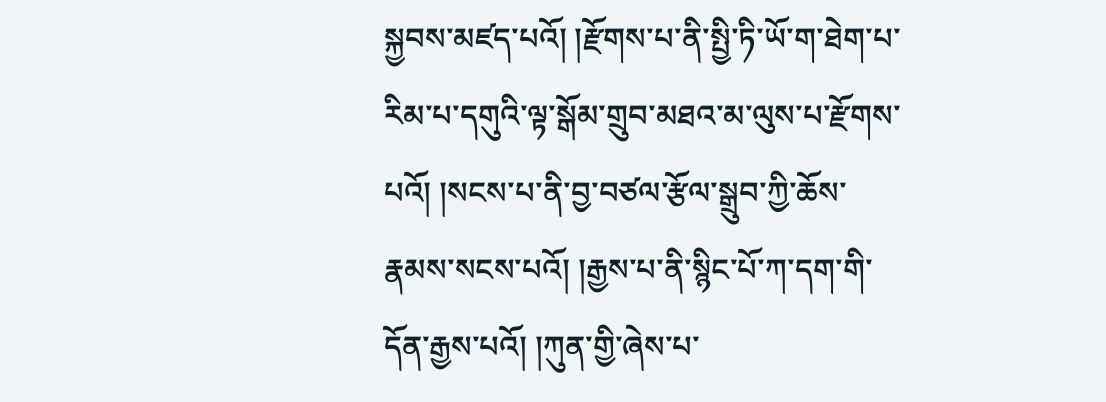སྐྱབས་མཛད་པའོ། །རྫོགས་པ་ནི་སྤྱི་ཏི་ཡོ་ག་ཐེག་པ་རིམ་པ་དགུའི་ལྟ་སྒོམ་གྲུབ་མཐའ་མ་ལུས་པ་རྫོགས་པའོ། །སངས་པ་ནི་བྱ་བཙལ་རྩོལ་སྒྲུབ་ཀྱི་ཆོས་རྣམས་སངས་པའོ། །རྒྱས་པ་ནི་སྙིང་པོ་ཀ་དག་གི་དོན་རྒྱས་པའོ། །ཀུན་གྱི་ཞེས་པ་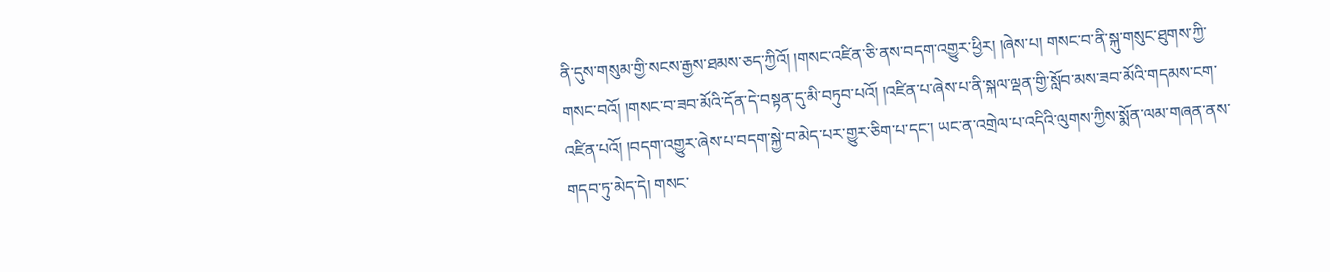ནི་དུས་གསུམ་གྱི་སངས་རྒྱས་ཐམས་ཅད་ཀྱིའོ། །གསང་འཛིན་ཅི་ནས་བདག་འགྱུར་ཕྱིར། །ཞེས་པ། གསང་བ་ནི་སྐུ་གསུང་ཐུགས་ཀྱི་གསང་བའོ། །གསང་བ་ཟབ་མོའི་དོན་དེ་བསྟན་དུ་མི་བཏུབ་པའོ། །འཛིན་པ་ཞེས་པ་ནི་སྐལ་ལྡན་གྱི་སློབ་མས་ཟབ་མོའི་གདམས་ངག་འཛིན་པའོ། །བདག་འགྱུར་ཞེས་པ་བདག་སྐྱེ་བ་མེད་པར་གྱུར་ཅིག་པ་དང་། ཡང་ན་འགྲེལ་པ་འདིའི་ལུགས་ཀྱིས་སྨོན་ལམ་གཞན་ནས་གདབ་ཏུ་མེད་དེ། གསང་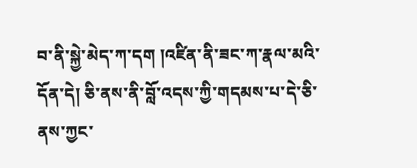བ་ནི་སྐྱེ་མེད་ཀ་དག །འཛིན་ནི་ཟང་ཀ་རྣལ་མའི་དོན་དེ། ཅི་ནས་ནི་བློ་འདས་ཀྱི་གདམས་པ་དེ་ཅི་ནས་ཀྱང་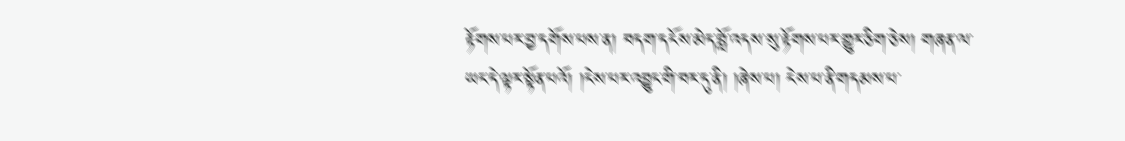རྟོགས་པར་བྱ་དགོས་པས་ན། བདག་དངོས་མེད་བློ་འདས་སུ་རྟོགས་པར་གྱུར་ཅིག་ཅེས། གཞན་ལ་ཡང་དེ་ལྟར་སྟོན་པའོ། །ངེས་པར་འབྱུང་གི་བར་དུ་ནི། །ཞེས་པ། ངེས་པ་ནི་གདམས་པ་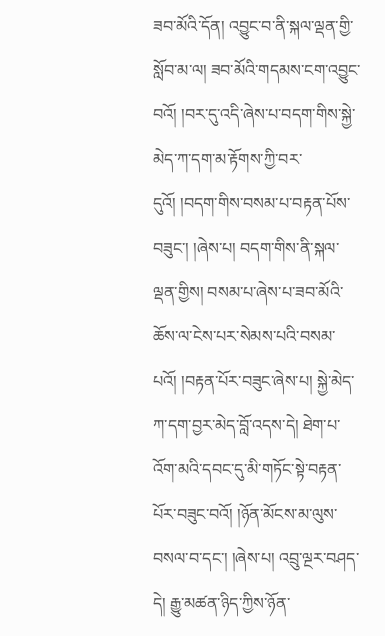ཟབ་མོའི་དོན། འབྱུང་བ་ནི་སྐལ་ལྡན་གྱི་སློབ་མ་ལ། ཟབ་མོའི་གདམས་ངག་འབྱུང་བའོ། །བར་དུ་འདི་ཞེས་པ་བདག་གིས་སྐྱེ་མེད་ཀ་དག་མ་རྟོགས་ཀྱི་བར་དུའོ། །བདག་གིས་བསམ་པ་བརྟན་པོས་བཟུང་། །ཞེས་པ། བདག་གིས་ནི་སྐལ་ལྡན་གྱིས། བསམ་པ་ཞེས་པ་ཟབ་མོའི་ཆོས་ལ་ངེས་པར་སེམས་པའི་བསམ་པའོ། །བརྟན་པོར་བཟུང་ཞེས་པ། སྐྱེ་མེད་ཀ་དག་བྱར་མེད་བློ་འདས་དེ། ཐེག་པ་འོག་མའི་དབང་དུ་མི་གཏོང་སྟེ་བརྟན་པོར་བཟུང་བའོ། །ཉོན་མོངས་མ་ལུས་བསལ་བ་དང་། །ཞེས་པ། འབྲུ་ལྔར་བཤད་དེ། རྒྱུ་མཚན་ཉིད་ཀྱིས་ཉོན་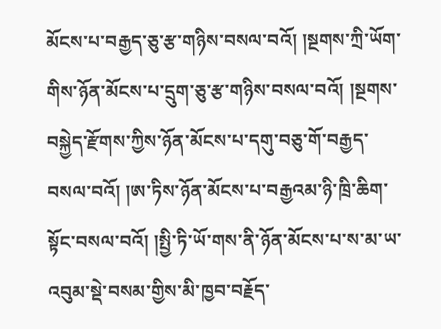མོངས་པ་བརྒྱད་ཅུ་རྩ་གཉིས་བསལ་བའོ། །སྔགས་ཀྲི་ཡོག་གིས་ཉོན་མོངས་པ་དྲུག་ཅུ་རྩ་གཉིས་བསལ་བའོ། །སྔགས་བསྐྱེད་རྫོགས་ཀྱིས་ཉོན་མོངས་པ་དགུ་བཅུ་གོ་བརྒྱད་བསལ་བའོ། །ཨ་ཏིས་ཉོན་མོངས་པ་བརྒྱའམ་ཉི་ཁྲི་ཆིག་སྟོང་བསལ་བའོ། །སྤྱི་ཏི་ཡོ་གས་ནི་ཉོན་མོངས་པ་ས་མ་ཡ་འབུམ་སྡེ་བསམ་གྱིས་མི་ཁྱབ་བརྗོད་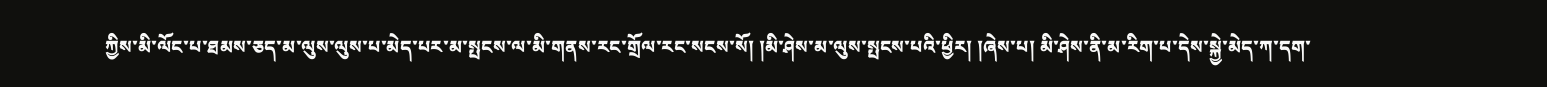ཀྱིས་མི་ལོང་པ་ཐམས་ཅད་མ་ལུས་ལུས་པ་མེད་པར་མ་སྤངས་ལ་མི་གནས་རང་གྲོལ་རང་སངས་སོ། །མི་ཤེས་མ་ལུས་སྤངས་པའི་ཕྱིར། །ཞེས་པ། མི་ཤེས་ནི་མ་རིག་པ་དེས་སྐྱེ་མེད་ཀ་དག་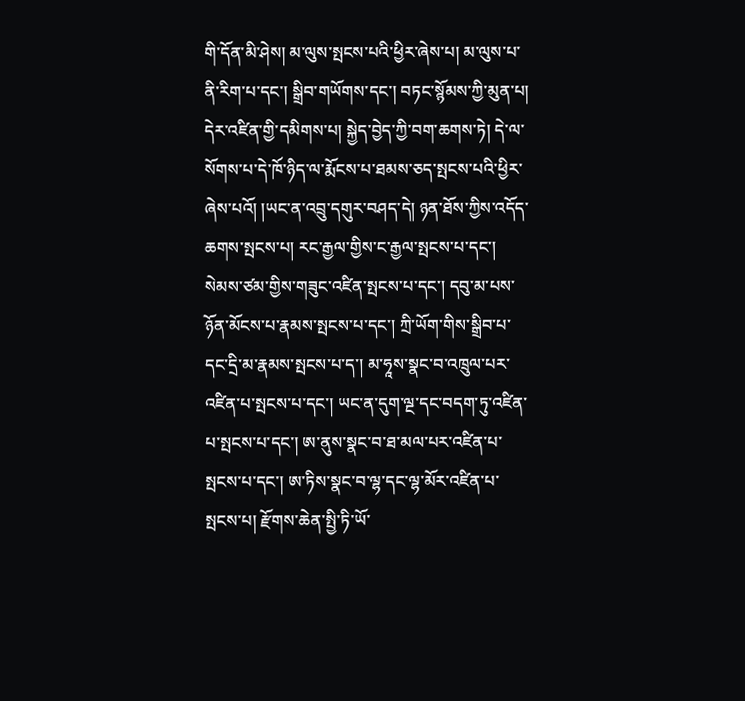གི་དོན་མི་ཤེས། མ་ལུས་སྤངས་པའི་ཕྱིར་ཞེས་པ། མ་ལུས་པ་ནི་རིག་པ་དང་། སྒྲིབ་གཡོགས་དང་། བཏང་སྙོམས་ཀྱི་མུན་པ། དེར་འཛིན་གྱི་དམིགས་པ། སྐྱེད་བྱེད་ཀྱི་བག་ཆགས་ཏེ། དེ་ལ་སོགས་པ་དེ་ཁོ་ཉིད་ལ་རྨོངས་པ་ཐམས་ཅད་སྤངས་པའི་ཕྱིར་ཞེས་པའོ། །ཡང་ན་འབྲུ་དགུར་བཤད་དེ། ཉན་ཐོས་ཀྱིས་འདོད་ཆགས་སྤངས་པ། རང་རྒྱལ་གྱིས་ང་རྒྱལ་སྤངས་པ་དང་། སེམས་ཙམ་གྱིས་གཟུང་འཛིན་སྤངས་པ་དང་། དབུ་མ་པས་ཉོན་མོངས་པ་རྣམས་སྤངས་པ་དང་། ཀྲི་ཡོག་གིས་སྒྲིབ་པ་དང་དྲི་མ་རྣམས་སྤངས་པ་ད་། མ་ཧཱས་སྣང་བ་འཁྲུལ་པར་འཛིན་པ་སྤངས་པ་དང་། ཡང་ན་དུག་ལྔ་དང་བདག་ཏུ་འཛིན་པ་སྤངས་པ་དང་། ཨ་ནུས་སྣང་བ་ཐ་མལ་པར་འཛིན་པ་སྤངས་པ་དང་། ཨ་ཏིས་སྣང་བ་ལྷ་དང་ལྷ་མོར་འཛིན་པ་སྤངས་པ། རྫོགས་ཆེན་སྤྱི་ཏི་ཡོ་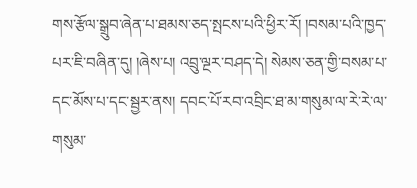གས་རྩོལ་སྒྲུབ་ཞེན་པ་ཐམས་ཅད་སྤངས་པའི་ཕྱིར་རོ། །བསམ་པའི་ཁྱད་པར་ཇི་བཞིན་དུ། །ཞེས་པ། འབྲུ་ལྔར་བཤད་དེ། སེམས་ཅན་གྱི་བསམ་པ་དང་མོས་པ་དང་སྦྱར་ནས། དབང་པོ་རབ་འབྲིང་ཐ་མ་གསུམ་ལ་རེ་རེ་ལ་གསུམ་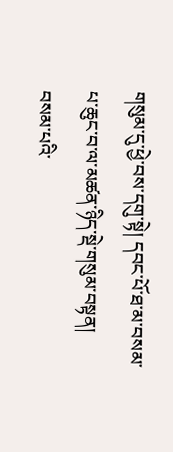གསུམ་དུ་ཕྱེ་བས་དགུ་སྟེ། དབང་པོ་ཐ་མ་བསམ་པ་ཆུང་བ་ལ་མཚན་ཉིད་སྡེ་གསུམ་བསྟན། བསམ་པའི་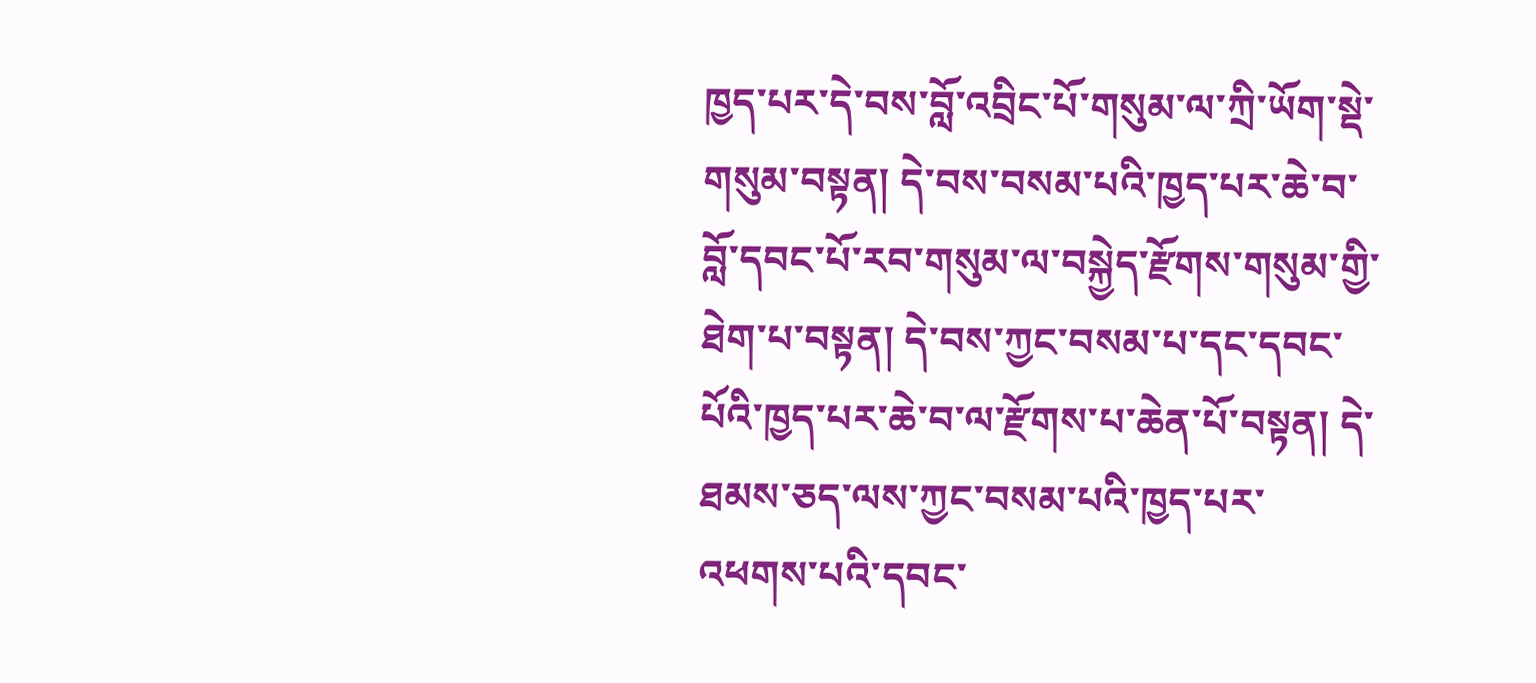ཁྱད་པར་དེ་བས་བློ་འབྲིང་པོ་གསུམ་ལ་ཀྲི་ཡོག་སྡེ་གསུམ་བསྟན། དེ་བས་བསམ་པའི་ཁྱད་པར་ཆེ་བ་བློ་དབང་པོ་རབ་གསུམ་ལ་བསྐྱེད་རྫོགས་གསུམ་གྱི་ཐེག་པ་བསྟན། དེ་བས་ཀྱང་བསམ་པ་དང་དབང་པོའི་ཁྱད་པར་ཆེ་བ་ལ་རྫོགས་པ་ཆེན་པོ་བསྟན། དེ་ཐམས་ཅད་ལས་ཀྱང་བསམ་པའི་ཁྱད་པར་འཕགས་པའི་དབང་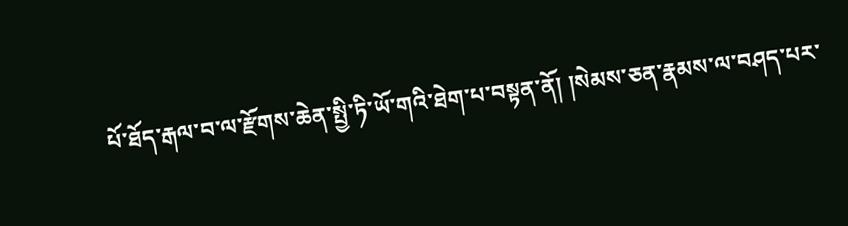པོ་ཐོད་རྒལ་བ་ལ་རྫོགས་ཆེན་སྤྱི་ཏི་ཡོ་གའི་ཐེག་པ་བསྟན་ནོ། །སེམས་ཅན་རྣམས་ལ་བཤད་པར་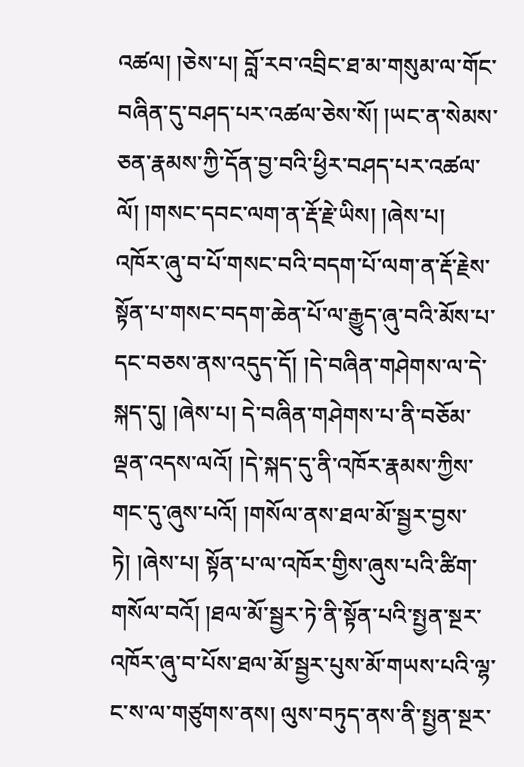འཚལ། །ཅེས་པ། བློ་རབ་འབྲིང་ཐ་མ་གསུམ་ལ་གོང་བཞིན་དུ་བཤད་པར་འཚལ་ཅེས་སོ། །ཡང་ན་སེམས་ཅན་རྣམས་ཀྱི་དོན་བྱ་བའི་ཕྱིར་བཤད་པར་འཚལ་ལོ། །གསང་དབང་ལག་ན་རྡོ་རྗེ་ཡིས། །ཞེས་པ། འཁོར་ཞུ་བ་པོ་གསང་བའི་བདག་པོ་ལག་ན་རྡོ་རྗེས་སྟོན་པ་གསང་བདག་ཆེན་པོ་ལ་རྒྱུད་ཞུ་བའི་མོས་པ་དང་བཅས་ནས་འདུད་དོ། །དེ་བཞིན་གཤེགས་ལ་དེ་སྐད་དུ། །ཞེས་པ། དེ་བཞིན་གཤེགས་པ་ནི་བཅོམ་ལྡན་འདས་ལའོ། །དེ་སྐད་དུ་ནི་འཁོར་རྣམས་ཀྱིས་གང་དུ་ཞུས་པའོ། །གསོལ་ནས་ཐལ་མོ་སྦྱར་བྱས་ཏེ། །ཞེས་པ། སྟོན་པ་ལ་འཁོར་གྱིས་ཞུས་པའི་ཚིག་གསོལ་བའོ། །ཐལ་མོ་སྦྱར་ཏེ་ནི་སྟོན་པའི་སྤྱན་སྔར་འཁོར་ཞུ་བ་པོས་ཐལ་མོ་སྦྱར་པུས་མོ་གཡས་པའི་ལྷ་ང་ས་ལ་གཙུགས་ནས། ལུས་བཏུད་ནས་ནི་སྤྱན་སྔར་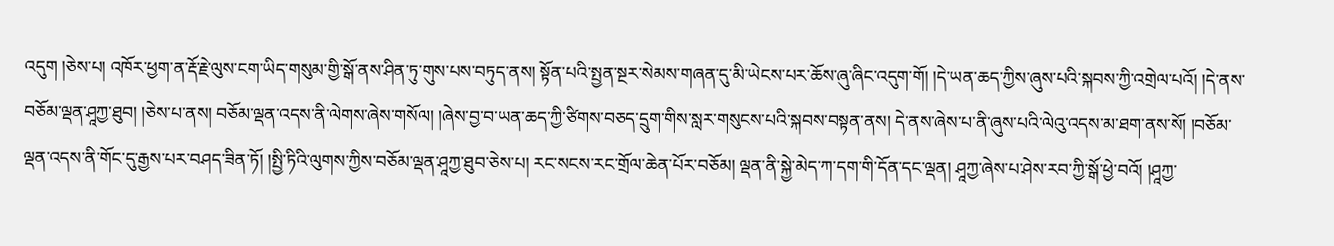འདུག །ཅེས་པ། འཁོར་ཕྱག་ན་རྡོ་རྗེ་ལུས་ངག་ཡིད་གསུམ་གྱི་སྒོ་ནས་ཤིན་ཏུ་གུས་པས་བཏུད་ནས། སྟོན་པའི་སྤྱན་སྔར་སེམས་གཞན་དུ་མི་ཡེངས་པར་ཆོས་ཞུ་ཞིང་འདུག་གོ། །དེ་ཡན་ཆད་ཀྱིས་ཞུས་པའི་སྐབས་ཀྱི་འགྲེལ་པའོ། །དེ་ནས་བཅོམ་ལྡན་ཤཱཀྱ་ཐུབ། །ཅེས་པ་ནས། བཅོམ་ལྡན་འདས་ནི་ལེགས་ཞེས་གསོལ། །ཞེས་བྱ་བ་ཡན་ཆད་ཀྱི་ཙིགས་བཅད་དྲུག་གིས་སླར་གསུངས་པའི་སྐབས་བསྟན་ནས། དེ་ནས་ཞེས་པ་ནི་ཞུས་པའི་ལེའུ་འདས་མ་ཐག་ནས་སོ། །བཅོམ་ལྡན་འདས་ནི་གོང་དུ་རྒྱས་པར་བཤད་ཟིན་ཏོ། །སྤྱི་ཏིའི་ལུགས་ཀྱིས་བཅོམ་ལྡན་ཤཱཀྱ་ཐུབ་ཅེས་པ། རང་སངས་རང་གྲོལ་ཆེན་པོར་བཅོམ། ལྡན་ནི་སྐྱེ་མེད་ཀ་དག་གི་དོན་དང་ལྡན། ཤཱཀྱ་ཞེས་པ་ཤེས་རབ་ཀྱི་སྒོ་ཕྱེ་བའོ། །ཤཱཀྱ་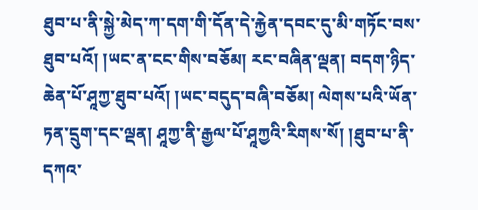ཐུབ་པ་ནི་སྐྱེ་མེད་ཀ་དག་གི་དོན་དེ་རྐྱེན་དབང་དུ་མི་གཏོང་བས་ཐུབ་པའོ། །ཡང་ན་ངང་གིས་བཅོམ། རང་བཞིན་ལྡན། བདག་ཉིད་ཆེན་པོ་ཤཱཀྱ་ཐུབ་པའོ། །ཡང་བདུད་བཞི་བཅོམ། ལེགས་པའི་ཡོན་ཏན་དྲུག་དང་ལྡན། ཤཱཀྱ་ནི་རྒྱལ་པོ་ཤཱཀྱའི་རིགས་སོ། །ཐུབ་པ་ནི་དཀའ་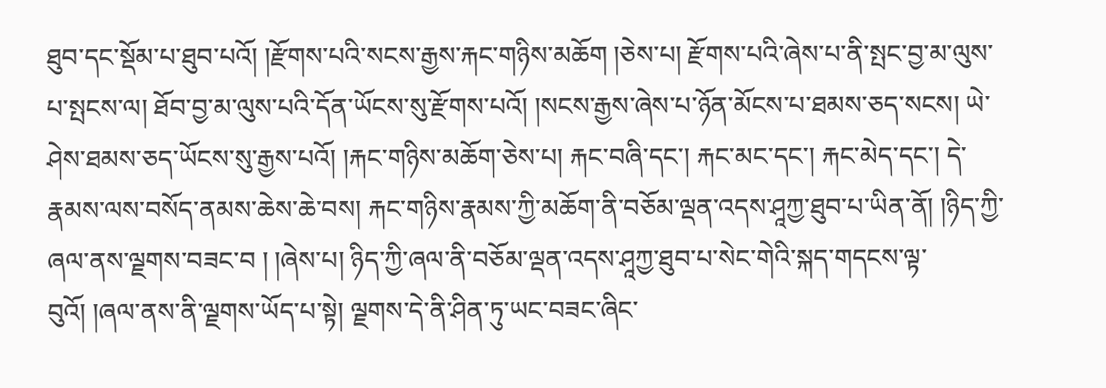ཐུབ་དང་སྡོམ་པ་ཐུབ་པའོ། །རྫོགས་པའི་སངས་རྒྱས་རྐང་གཉིས་མཆོག །ཅེས་པ། རྫོགས་པའི་ཞེས་པ་ནི་སྤང་བྱ་མ་ལུས་པ་སྤངས་ལ། ཐོབ་བྱ་མ་ལུས་པའི་དོན་ཡོངས་སུ་རྫོགས་པའོ། །སངས་རྒྱས་ཞེས་པ་ཉོན་མོངས་པ་ཐམས་ཅད་སངས། ཡེ་ཤེས་ཐམས་ཅད་ཡོངས་སུ་རྒྱས་པའོ། །རྐང་གཉིས་མཆོག་ཅེས་པ། རྐང་བཞི་དང་། རྐང་མང་དང་། རྐང་མེད་དང་། དེ་རྣམས་ལས་བསོད་ནམས་ཆེས་ཆེ་བས། རྐང་གཉིས་རྣམས་ཀྱི་མཆོག་ནི་བཅོམ་ལྡན་འདས་ཤཱཀྱ་ཐུབ་པ་ཡིན་ནོ། །ཉིད་ཀྱི་ཞལ་ནས་ལྗགས་བཟང་བ ། །ཞེས་པ། ཉིད་ཀྱི་ཞལ་ནི་བཅོམ་ལྡན་འདས་ཤཱཀྱ་ཐུབ་པ་སེང་གེའི་སྐད་གདངས་ལྟ་བུའོ། །ཞལ་ནས་ནི་ལྗགས་ཡོད་པ་སྟེ། ལྗགས་དེ་ནི་ཤིན་ཏུ་ཡང་བཟང་ཞིང་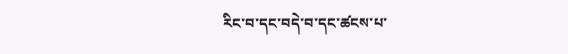རིང་བ་དང་བདེ་བ་དང་ཚངས་པ་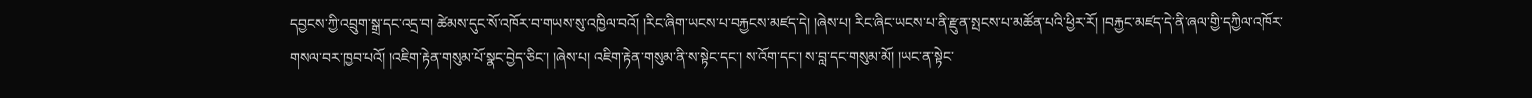དབྱངས་ཀྱི་འབྲུག་སྒྲ་དང་འདྲ་བ། ཚེམས་དུང་སོ་འཁོར་བ་གཡས་སུ་འཁྱིལ་བའོ། །རིང་ཞིག་ཡངས་པ་བརྐྱངས་མཛད་དེ། །ཞེས་པ། རིང་ཞིང་ཡངས་པ་ནི་རྫུན་སྤངས་པ་མཚོན་པའི་ཕྱིར་རོ། །བརྐྱང་མཛད་དེ་ནི་ཞལ་གྱི་དཀྱིལ་འཁོར་གསལ་བར་ཁྱབ་པའོ། །འཇིག་རྟེན་གསུམ་པོ་སྣང་བྱེད་ཅིང་། །ཞེས་པ། འཇིག་རྟེན་གསུམ་ནི་ས་སྟེང་དང་། ས་འོག་དང་། ས་བླ་དང་གསུམ་མོ། །ཡང་ན་སྟེང་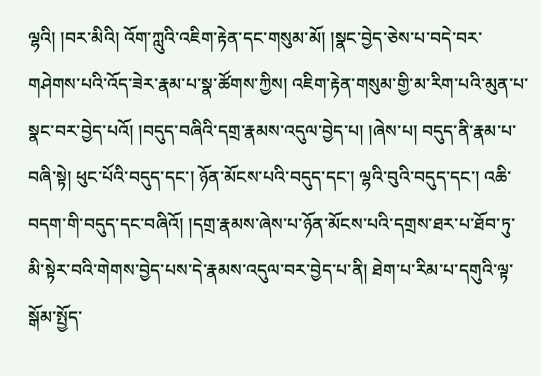ལྷའི། །བར་མིའི། འོག་ཀླུའི་འཇིག་རྟེན་དང་གསུམ་མོ། །སྣང་བྱེད་ཅེས་པ་བདེ་བར་གཤེགས་པའི་འོད་ཟེར་རྣམ་པ་སྣ་ཚོགས་ཀྱིས། འཇིག་རྟེན་གསུམ་གྱི་མ་རིག་པའི་མུན་པ་སྣང་བར་བྱེད་པའོ། །བདུད་བཞིའི་དགྲ་རྣམས་འདུལ་བྱེད་པ། །ཞེས་པ། བདུད་ནི་རྣམ་པ་བཞི་སྟེ། ཕུང་པོའི་བདུད་དང་། ཉོན་མོངས་པའི་བདུད་དང་། ལྷའི་བུའི་བདུད་དང་། འཆི་བདག་གི་བདུད་དང་བཞིའོ། །དགྲ་རྣམས་ཞེས་པ་ཉོན་མོངས་པའི་དགྲས་ཐར་པ་ཐོབ་ཏུ་མི་སྟེར་བའི་གེགས་བྱེད་པས་དེ་རྣམས་འདུལ་བར་བྱེད་པ་ནི། ཐེག་པ་རིམ་པ་དགུའི་ལྟ་སྒོམ་སྤྱོད་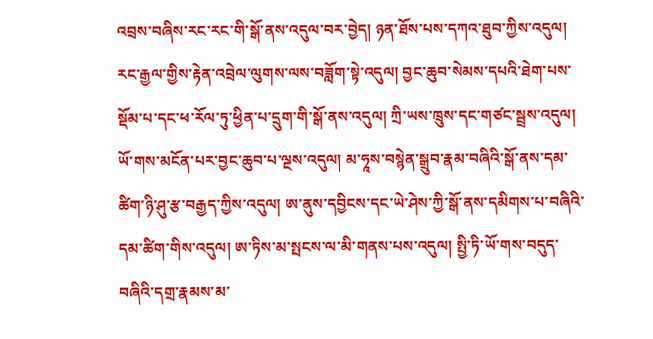འབྲས་བཞིས་རང་རང་གི་སྒོ་ནས་འདུལ་བར་བྱེད། ཉན་ཐོས་པས་དཀའ་ཐུབ་ཀྱིས་འདུལ། རང་རྒྱལ་གྱིས་རྟེན་འབྲེལ་ལུགས་ལས་བཟློག་སྟེ་འདུལ། བྱང་ཆུབ་སེམས་དཔའི་ཐེག་པས་སྡོམ་པ་དང་ཕ་རོལ་ཏུ་ཕྱིན་པ་དྲུག་གི་སྒོ་ནས་འདུལ། ཀྲི་ཡས་ཁྲུས་དང་གཙང་སྦྲས་འདུལ། ཡོ་གས་མངོན་པར་བྱང་ཆུབ་པ་ལྔས་འདུལ། མ་ཧཱས་བསྙེན་སྒྲུབ་རྣམ་བཞིའི་སྒོ་ནས་དམ་ཚིག་ཉི་ཤུ་རྩ་བརྒྱད་ཀྱིས་འདུལ། ཨ་ནུས་དབྱིངས་དང་ཡེ་ཤེས་ཀྱི་སྒོ་ནས་དམིགས་པ་བཞིའི་དམ་ཚིག་གིས་འདུལ། ཨ་ཏིས་མ་སྤངས་ལ་མི་གནས་པས་འདུལ། སྤྱི་ཏི་ཡོ་གས་བདུད་བཞིའི་དགྲ་རྣམས་མ་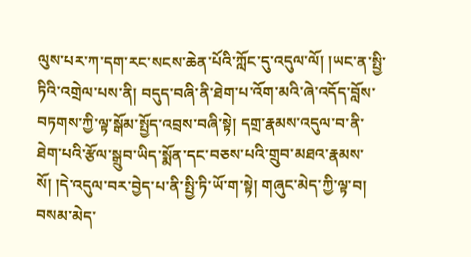ལུས་པར་ཀ་དག་རང་སངས་ཆེན་པོའི་ཀློང་དུ་འདུལ་ལོ། །ཡང་ན་སྤྱི་ཏིའི་འགྲེལ་པས་ནི། བདུད་བཞི་ནི་ཐེག་པ་འོག་མའི་ཞེ་འདོད་བློས་བཏགས་ཀྱི་ལྟ་སྒོམ་སྤྱོད་འབྲས་བཞི་སྟེ། དགྲ་རྣམས་འདུལ་བ་ནི་ཐེག་པའི་རྩོལ་སྒྲུབ་ཡིད་སྨོན་དང་བཅས་པའི་གྲུབ་མཐའ་རྣམས་སོ། །དེ་འདུལ་བར་བྱེད་པ་ནི་སྤྱི་ཏི་ཡོ་ག་སྟེ། གཞུང་མེད་ཀྱི་ལྟ་བ། བསམ་མེད་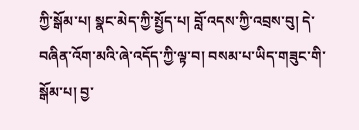ཀྱི་སྒོམ་པ། སྣང་མེད་ཀྱི་སྤྱོད་པ། བློ་འདས་ཀྱི་འབྲས་བུ། དེ་བཞིན་འོག་མའི་ཞེ་འདོད་ཀྱི་ལྟ་བ། བསམ་པ་ཡིད་གཟུང་གི་སྒོམ་པ། བྱ་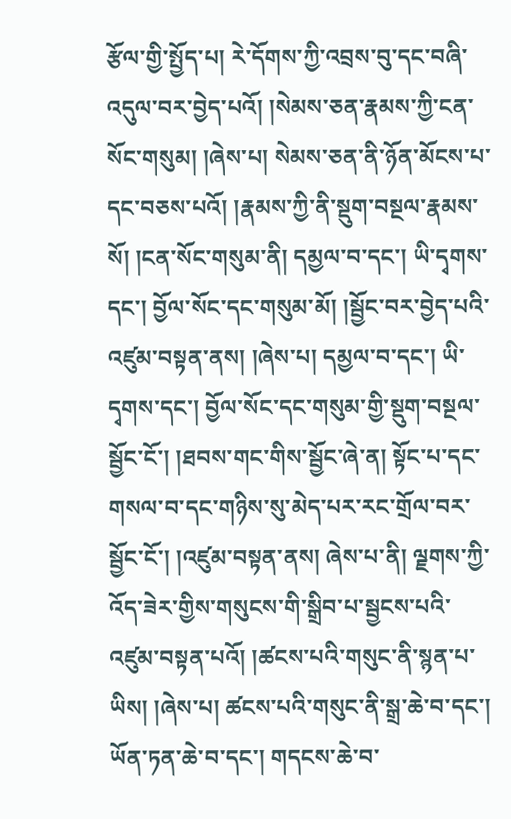རྩོལ་གྱི་སྤྱོད་པ། རེ་དོགས་ཀྱི་འབྲས་བུ་དང་བཞི་འདུལ་བར་བྱེད་པའོ། །སེམས་ཅན་རྣམས་ཀྱི་ངན་སོང་གསུམ། །ཞེས་པ། སེམས་ཅན་ནི་ཉོན་མོངས་པ་དང་བཅས་པའོ། །རྣམས་ཀྱི་ནི་སྡུག་བསྔལ་རྣམས་སོ། །ངན་སོང་གསུམ་ནི། དམྱལ་བ་དང་། ཡི་དྭགས་དང་། བྱོལ་སོང་དང་གསུམ་མོ། །སྦྱོང་བར་བྱེད་པའི་འཛུམ་བསྟན་ནས། །ཞེས་པ། དམྱལ་བ་དང་། ཡི་དྭགས་དང་། བྱོལ་སོང་དང་གསུམ་གྱི་སྡུག་བསྔལ་སྦྱོང་ངོ་། །ཐབས་གང་གིས་སྦྱོང་ཞེ་ན། སྟོང་པ་དང་གསལ་བ་དང་གཉིས་སུ་མེད་པར་རང་གྲོལ་བར་སྦྱོང་ངོ་། །འཛུམ་བསྟན་ནས། ཞེས་པ་ནི། ལྗགས་ཀྱི་འོད་ཟེར་གྱིས་གསུངས་གི་སྒྲིབ་པ་སྦྱངས་པའི་འཛུམ་བསྟན་པའོ། །ཚངས་པའི་གསུང་ནི་སྙན་པ་ཡིས། །ཞེས་པ། ཚངས་པའི་གསུང་ནི་སྒྲ་ཆེ་བ་དང་། ཡོན་ཏན་ཆེ་བ་དང་། གདངས་ཆེ་བ་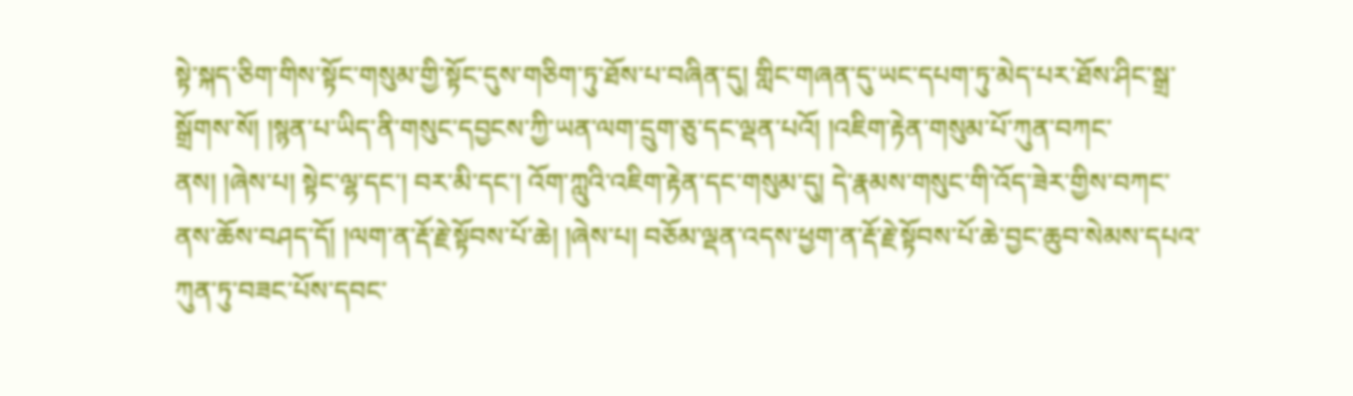སྟེ་སྐད་ཅིག་གིས་སྟོང་གསུམ་གྱི་སྟོང་དུས་གཅིག་ཏུ་ཐོས་པ་བཞིན་དུ། གླིང་གཞན་དུ་ཡང་དཔག་ཏུ་མེད་པར་ཐོས་ཤིང་སྒྲ་སྒྲོགས་སོ། །སྙན་པ་ཡིད་ནི་གསུང་དབྱངས་ཀྱི་ཡན་ལག་དྲུག་ཅུ་དང་ལྡན་པའོ། །འཇིག་རྟེན་གསུམ་པོ་ཀུན་བཀང་ནས། །ཞེས་པ། སྟེང་ལྷ་དང་། བར་མི་དང་། འོག་ཀླུའི་འཇིག་རྟེན་དང་གསུམ་དུ། དེ་རྣམས་གསུང་གི་འོད་ཟེར་གྱིས་བཀང་ནས་ཆོས་བཤད་དོ། །ལག་ན་རྡོ་རྗེ་སྟོབས་པོ་ཆེ། །ཞེས་པ། བཅོམ་ལྡན་འདས་ཕྱག་ན་རྡོ་རྗེ་སྟོབས་པོ་ཆེ་བྱང་ཆུབ་སེམས་དཔའ་ཀུན་ཏུ་བཟང་པོས་དབང་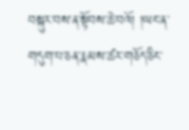བསྐུར་བས་ན་སྟོབས་ཆེ་བའོ། །ཡང་ན་གདུག་པ་ཅན་རྣམས་ཚར་གཅོད་ཅིང་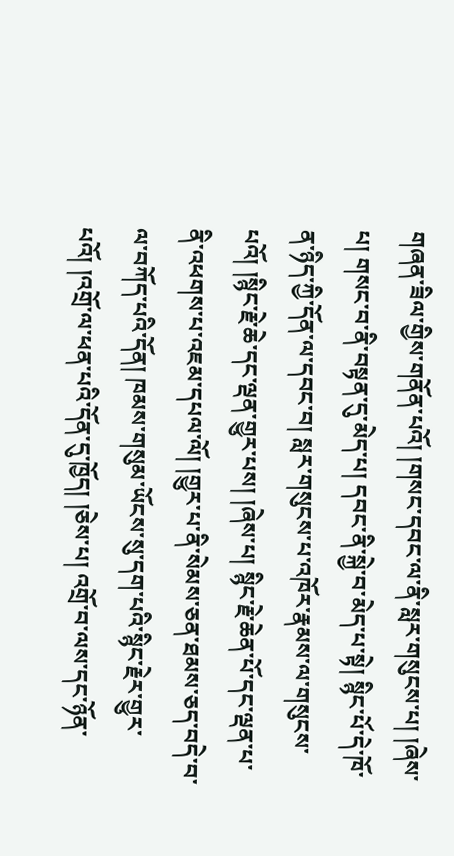གཞན་ཟིལ་གྱིས་གནོན་པའོ། །གསང་དབང་ལ་ནི་སླར་གསུངས་པ། །ཞེས་པ། གསང་བ་ནི་བསྟན་དུ་མེད་པ། དབང་ནི་སྐྱེ་བ་མེད་པ་སྟེ། སྙིང་པོ་དེ་ཁོ་ན་ཉིད་ཀྱི་དོན་ལ་དབང་བ། སླར་གསུངས་པ་འཁོར་རྣམས་ལ་གསུངས་པའོ། །སྙིང་རྗེ་ཆེ་དང་ལྡན་གྱུར་པས། །ཞེས་པ། སྙིང་རྗེ་ཆེན་པོ་དང་ལྡན་པ་ནི་འཕགས་པ་འཇམ་དཔལ་ལོ། །གྱུར་པ་ནི་སེམས་ཅན་ཐམས་ཅད་བདེ་བ་ལ་བཀོད་པའི་དོན། ཁམས་གསུམ་ཡོངས་སུ་དག་པའི་སྙིང་རྗེར་གྱུར་པའོ། །འགྲོ་ལ་ཕན་པའི་དོན་དུ་ཁྱོད། །ཅེས་པ། འགྲོ་བ་ལས་དང་ཉོན་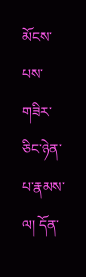མོངས་པས་གཟིར་ཅིང་ཉེན་པ་རྣམས་ལ། དོན་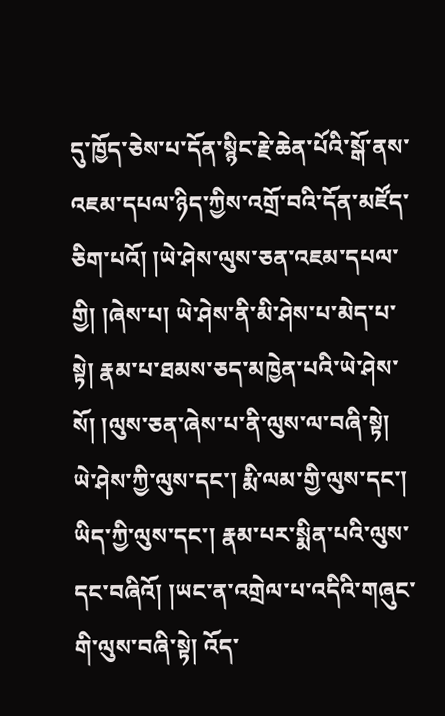དུ་ཁྱོད་ཅེས་པ་དོན་སྙིང་རྗེ་ཆེན་པོའི་སྒོ་ནས་འཇམ་དཔལ་ཉིད་ཀྱིས་འགྲོ་བའི་དོན་མཛོད་ཅིག་པའོ། །ཡེ་ཤེས་ལུས་ཅན་འཇམ་དཔལ་གྱི། །ཞེས་པ། ཡེ་ཤེས་ནི་མི་ཤེས་པ་མེད་པ་སྟེ། རྣམ་པ་ཐམས་ཅད་མཁྱེན་པའི་ཡེ་ཤེས་སོ། །ལུས་ཅན་ཞེས་པ་ནི་ལུས་ལ་བཞི་སྟེ། ཡེ་ཤེས་ཀྱི་ལུས་དང་། རྨི་ལམ་གྱི་ལུས་དང་། ཡིད་ཀྱི་ལུས་དང་། རྣམ་པར་སྨིན་པའི་ལུས་དང་བཞིའོ། །ཡང་ན་འགྲེལ་པ་འདིའི་གཞུང་གི་ལུས་བཞི་སྟེ། འོད་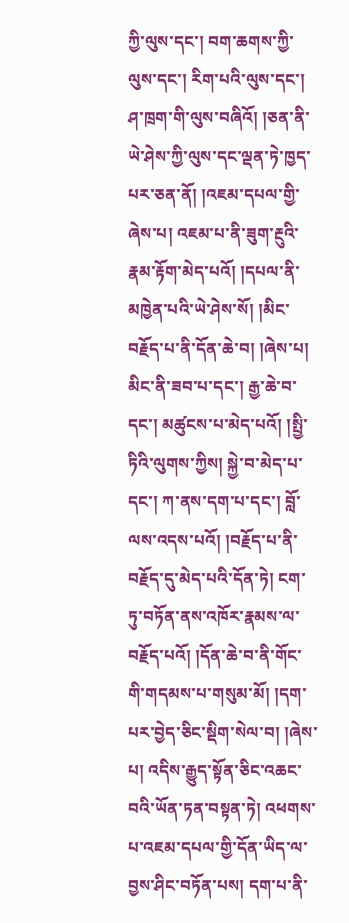ཀྱི་ལུས་དང་། བག་ཆགས་ཀྱི་ལུས་དང་། རིག་པའི་ལུས་དང་། ཤ་ཁྲག་གི་ལུས་བཞིའོ། །ཅན་ནི་ཡེ་ཤེས་ཀྱི་ལུས་དང་ལྡན་ཏེ་ཁྱད་པར་ཅན་ནོ། །འཇམ་དཔལ་གྱི་ཞེས་པ། འཇམ་པ་ནི་ཟུག་རྔུའི་རྣམ་རྟོག་མེད་པའོ། །དཔལ་ནི་མཁྱེན་པའི་ཡེ་ཤེས་སོ། །མིང་བརྗོད་པ་ནི་དོན་ཆེ་བ། །ཞེས་པ། མིང་ནི་ཟབ་པ་དང་། རྒྱ་ཆེ་བ་དང་། མཚུངས་པ་མེད་པའོ། །སྤྱི་ཏིའི་ལུགས་ཀྱིས། སྐྱེ་བ་མེད་པ་དང་། ཀ་ནས་དག་པ་དང་། བློ་ལས་འདས་པའོ། །བརྗོད་པ་ནི་བརྗོད་དུ་མེད་པའི་དོན་ཏེ། ངག་ཏུ་བཏོན་ནས་འཁོར་རྣམས་ལ་བརྗོད་པའོ། །དོན་ཆེ་བ་ནི་གོང་གི་གདམས་པ་གསུམ་མོ། །དག་པར་བྱེད་ཅིང་སྡིག་སེལ་བ། །ཞེས་པ། འདིས་རྒྱུད་སྟོན་ཅིང་འཆང་བའི་ཡོན་ཏན་བསྟན་ཏེ། འཕགས་པ་འཇམ་དཔལ་གྱི་དོན་ཡིད་ལ་བྱས་ཤིང་བཏོན་པས། དག་པ་ནི་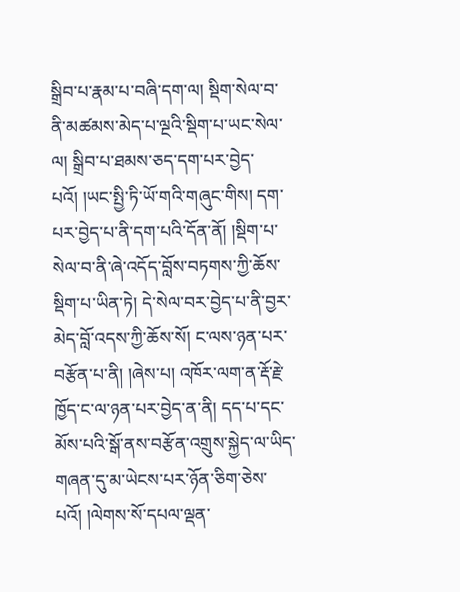སྒྲིབ་པ་རྣམ་པ་བཞི་དག་ལ། སྡིག་སེལ་བ་ནི་མཚམས་མེད་པ་ལྔའི་སྡིག་པ་ཡང་སེལ་ལ། སྒྲིབ་པ་ཐམས་ཅད་དག་པར་བྱེད་པའོ། །ཡང་སྤྱི་ཏི་ཡོ་གའི་གཞུང་གིས། དག་པར་བྱེད་པ་ནི་དག་པའི་དོན་ནོ། །སྡིག་པ་སེལ་བ་ནི་ཞེ་འདོད་བློས་བཏགས་ཀྱི་ཆོས་སྡིག་པ་ཡིན་ཏེ། དེ་སེལ་བར་བྱེད་པ་ནི་བྱར་མེད་བློ་འདས་ཀྱི་ཆོས་སོ། ང་ལས་ཉན་པར་བརྩོན་པ་ནི། །ཞེས་པ། འཁོར་ལག་ན་རྡོ་རྗེ་ཁྱོད་ང་ལ་ཉན་པར་བྱེད་ན་ནི། དད་པ་དང་མོས་པའི་སྒོ་ནས་བརྩོན་འགྲུས་སྐྱེད་ལ་ཡིད་གཞན་དུ་མ་ཡེངས་པར་ཉོན་ཅིག་ཅེས་པའོ། །ལེགས་སོ་དཔལ་ལྡན་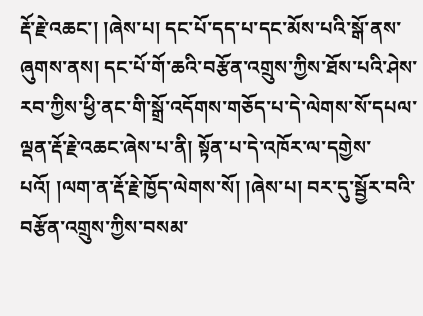རྡོ་རྗེ་འཆང་། །ཞེས་པ། དང་པོ་དད་པ་དང་མོས་པའི་སྒོ་ནས་ཞུགས་ནས། དང་པོ་གོ་ཆའི་བརྩོན་འགྲུས་ཀྱིས་ཐོས་པའི་ཤེས་རབ་ཀྱིས་ཕྱི་ནང་གི་སྒྲོ་འདོགས་གཅོད་པ་དེ་ལེགས་སོ་དཔལ་ལྡན་རྡོ་རྗེ་འཆང་ཞེས་པ་ནི། སྟོན་པ་དེ་འཁོར་ལ་དགྱེས་པའོ། །ལག་ན་རྡོ་རྗེ་ཁྱོད་ལེགས་སོ། །ཞེས་པ། བར་དུ་སྦྱོར་བའི་བརྩོན་འགྲུས་ཀྱིས་བསམ་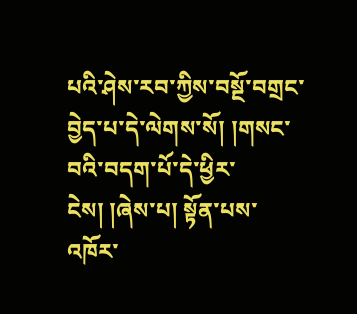པའི་ཤེས་རབ་ཀྱིས་བསྔོ་བགྲང་བྱེད་པ་དེ་ལེགས་སོ། །གསང་བའི་བདག་པོ་དེ་ཕྱིར་ངེས། །ཞེས་པ། སྟོན་པས་འཁོར་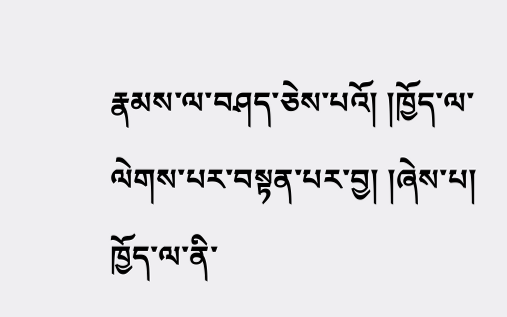རྣམས་ལ་བཤད་ཅེས་པའོ། །ཁྱོད་ལ་ལེགས་པར་བསྟན་པར་བྱ། །ཞེས་པ། ཁྱོད་ལ་ནི་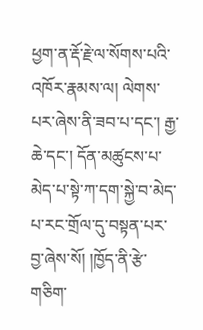ཕྱག་ན་རྡོ་རྗེ་ལ་སོགས་པའི་འཁོར་རྣམས་ལ། ལེགས་པར་ཞེས་ནི་ཟབ་པ་དང་། རྒྱ་ཆེ་དང་། དོན་མཚུངས་པ་མེད་པ་སྟེ་ཀ་དག་སྐྱེ་བ་མེད་པ་རང་གྲོལ་དུ་བསྟན་པར་བྱ་ཞེས་སོ། །ཁྱོད་ནི་རྩེ་གཅིག་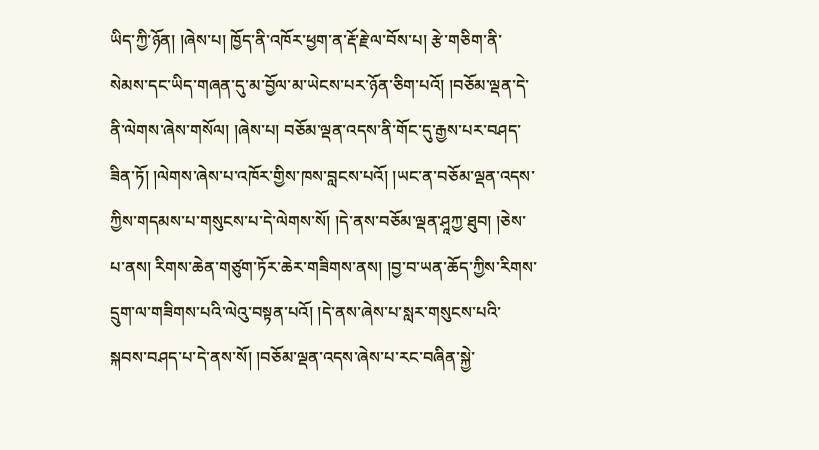ཡིད་ཀྱི་ཉོན། །ཞེས་པ། ཁྱོད་ནི་འཁོར་ཕྱག་ན་རྡོ་རྗེ་ལ་བོས་པ། རྩེ་གཅིག་ནི་སེམས་དང་ཡིད་གཞན་དུ་མ་བྱོལ་མ་ཡེངས་པར་ཉོན་ཅིག་པའོ། །བཅོམ་ལྡན་དེ་ནི་ལེགས་ཞེས་གསོལ། །ཞེས་པ། བཅོམ་ལྡན་འདས་ནི་གོང་དུ་རྒྱས་པར་བཤད་ཟིན་ཏོ། །ལེགས་ཞེས་པ་འཁོར་གྱིས་ཁས་བླངས་པའོ། །ཡང་ན་བཅོམ་ལྡན་འདས་ཀྱིས་གདམས་པ་གསུངས་པ་དེ་ལེགས་སོ། །དེ་ནས་བཅོམ་ལྡན་ཤཱཀྱ་ཐུབ། །ཅེས་པ་ནས། རིགས་ཆེན་གཙུག་ཏོར་ཆེར་གཟིགས་ནས། །བྱ་བ་ཡན་ཆོད་ཀྱིས་རིགས་དྲུག་ལ་གཟིགས་པའི་ལེའུ་བསྟན་པའོ། །དེ་ནས་ཞེས་པ་སླར་གསུངས་པའི་སྐབས་བཤད་པ་དེ་ནས་སོ། །བཅོམ་ལྡན་འདས་ཞེས་པ་རང་བཞིན་སྐྱེ་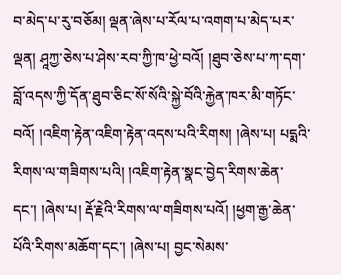བ་མེད་པ་རུ་བཅོམ། ལྡན་ཞེས་པ་རོལ་པ་འགག་པ་མེད་པར་ལྡན། ཤཱཀྱ་ཅེས་པ་ཤེས་རབ་ཀྱི་ཁ་ཕྱེ་བའོ། །ཐུབ་ཅེས་པ་ཀ་དག་བློ་འདས་ཀྱི་དོན་ཐུབ་ཅིང་སོ་སོའི་སྐྱེ་བོའི་རྐྱེན་ཁར་མི་གཏོང་བའོ། །འཇིག་རྟེན་འཇིག་རྟེན་འདས་པའི་རིགས། །ཞེས་པ། པདྨའི་རིགས་ལ་གཟིགས་པའི། །འཇིག་རྟེན་སྣང་བྱེད་རིགས་ཆེན་དང་། །ཞེས་པ། རྡོ་རྗེའི་རིགས་ལ་གཟིགས་པའོ། །ཕྱག་རྒྱ་ཆེན་པོའི་རིགས་མཆོག་དང་། །ཞེས་པ། བྱང་སེམས་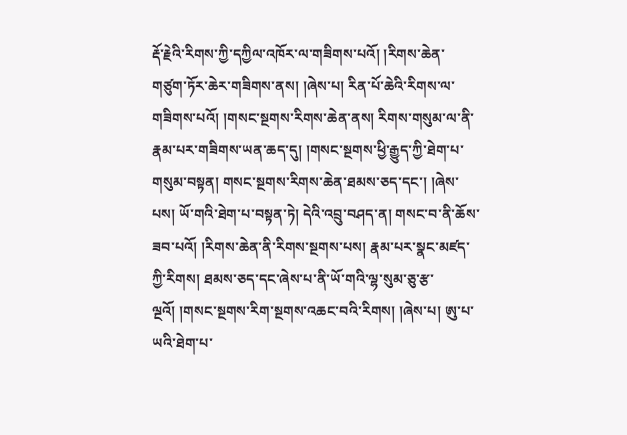རྡོ་རྗེའི་རིགས་ཀྱི་དཀྱིལ་འཁོར་ལ་གཟིགས་པའོ། །རིགས་ཆེན་གཙུག་ཏོར་ཆེར་གཟིགས་ནས། །ཞེས་པ། རིན་པོ་ཆེའི་རིགས་ལ་གཟིགས་པའོ། །གསང་སྔགས་རིགས་ཆེན་ནས། རིགས་གསུམ་ལ་ནི་རྣམ་པར་གཟིགས་ཡན་ཆད་དུ། །གསང་སྔགས་ཕྱི་རྒྱུད་ཀྱི་ཐེག་པ་གསུམ་བསྟན། གསང་སྔགས་རིགས་ཆེན་ཐམས་ཅད་དང་། །ཞེས་པས། ཡོ་གའི་ཐེག་པ་བསྟན་ཏེ། དེའི་འབྲུ་བཤད་ན། གསང་བ་ནི་ཆོས་ཟབ་པའོ། །རིགས་ཆེན་ནི་རིགས་སྔགས་པས། རྣམ་པར་སྣང་མཛད་ཀྱི་རིགས། ཐམས་ཅད་དང་ཞེས་པ་ནི་ཡོ་གའི་ལྷ་སུམ་ཅུ་རྩ་ལྔའོ། །གསང་སྔགས་རིག་སྔགས་འཆང་བའི་རིགས། །ཞེས་པ། ཨུ་པ་ཡའི་ཐེག་པ་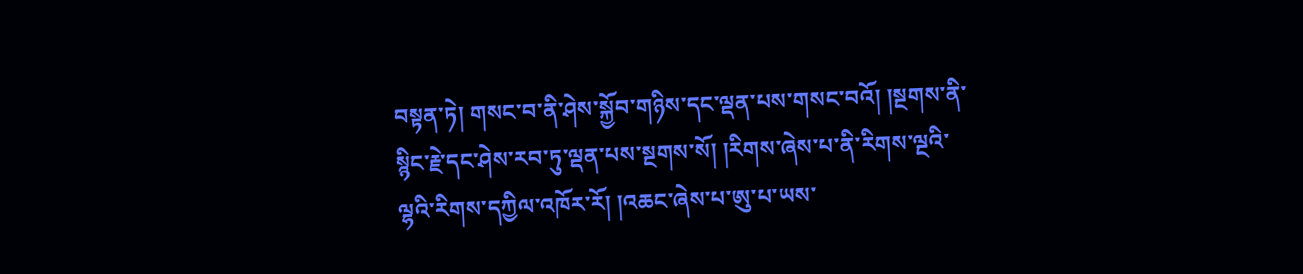བསྟན་ཏེ། གསང་བ་ནི་ཤེས་སྐྱོབ་གཉིས་དང་ལྡན་པས་གསང་བའོ། །སྔགས་ནི་སྙིང་རྗེ་དང་ཤེས་རབ་ཏུ་ལྡན་པས་སྔགས་སོ། །རིགས་ཞེས་པ་ནི་རིགས་ལྔའི་ལྷའི་རིགས་དཀྱིལ་འཁོར་རོ། །འཆང་ཞེས་པ་ཨུ་པ་ཡས་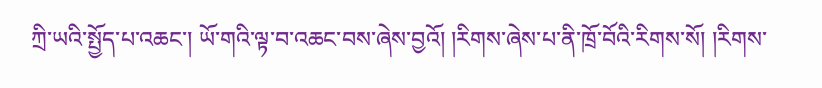ཀྲི་ཡའི་སྤྱོད་པ་འཆང་། ཡོ་གའི་ལྟ་བ་འཆང་བས་ཞེས་བྱའོ། །རིགས་ཞེས་པ་ནི་ཁྲོ་བོའི་རིགས་སོ། །རིགས་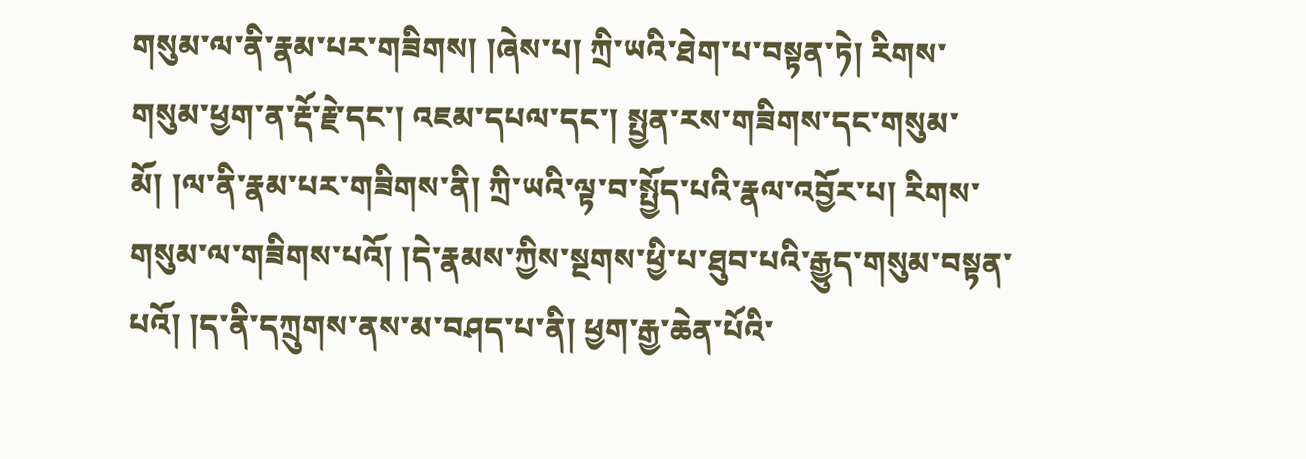གསུམ་ལ་ནི་རྣམ་པར་གཟིགས། །ཞེས་པ། ཀྲི་ཡའི་ཐེག་པ་བསྟན་ཏེ། རིགས་གསུམ་ཕྱག་ན་རྡོ་རྗེ་དང་། འཇམ་དཔལ་དང་། སྤྱན་རས་གཟིགས་དང་གསུམ་མོ། །ལ་ནི་རྣམ་པར་གཟིགས་ནི། ཀྲི་ཡའི་ལྟ་བ་སྤྱོད་པའི་རྣལ་འབྱོར་པ། རིགས་གསུམ་ལ་གཟིགས་པའོ། །དེ་རྣམས་ཀྱིས་སྔགས་ཕྱི་པ་ཐུབ་པའི་རྒྱུད་གསུམ་བསྟན་པའོ། །ད་ནི་དཀྲུགས་ནས་མ་བཤད་པ་ནི། ཕྱག་རྒྱ་ཆེན་པོའི་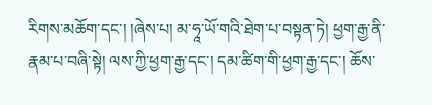རིགས་མཆོག་དང་། །ཞེས་པ། མ་ཧཱ་ཡོ་གའི་ཐེག་པ་བསྟན་ཏེ། ཕྱག་རྒྱ་ནི་རྣམ་པ་བཞི་སྟེ། ལས་ཀྱི་ཕྱག་རྒྱ་དང་། དམ་ཚིག་གི་ཕྱག་རྒྱ་དང་། ཆོས་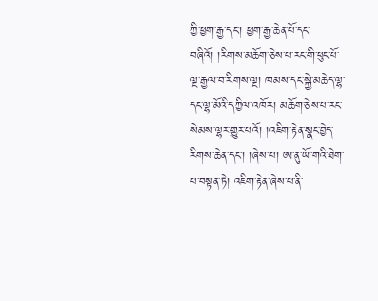ཀྱི་ཕྱག་རྒྱ་དང་། ཕྱག་རྒྱ་ཆེན་པོ་དང་བཞིའོ། །རིགས་མཆོག་ཅེས་པ་རང་གི་ཕུང་པོ་ལྔ་རྒྱལ་བ་རིགས་ལྔ། ཁམས་དང་སྐྱེ་མཆེད་ལྷ་དང་ལྷ་མོའི་དཀྱིལ་འཁོར། མཆོག་ཅེས་པ་རང་སེམས་ལྷར་གྱུར་པའོ། །འཇིག་རྟེན་སྣང་བྱེད་རིགས་ཆེན་དང་། །ཞེས་པ། ཨ་ནུ་ཡོ་གའི་ཐེག་པ་བསྟན་ཏེ། འཇིག་རྟེན་ཞེས་པ་ནི་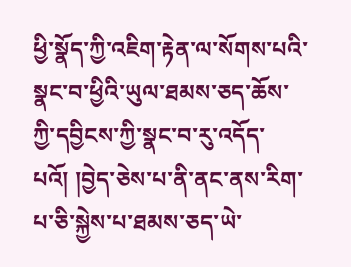ཕྱི་སྣོད་ཀྱི་འཇིག་རྟེན་ལ་སོགས་པའི་སྣང་བ་ཕྱིའི་ཡུལ་ཐམས་ཅད་ཆོས་ཀྱི་དབྱིངས་ཀྱི་སྣང་བ་རུ་འདོད་པའོ། །བྱེད་ཅེས་པ་ནི་ནང་ནས་རིག་པ་ཅི་སྐྱེས་པ་ཐམས་ཅད་ཡེ་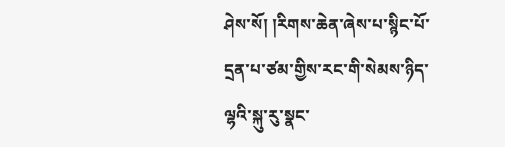ཤེས་སོ། །རིགས་ཆེན་ཞེས་པ་སྙིང་པོ་དྲན་པ་ཙམ་གྱིས་རང་གི་སེམས་ཉིད་ལྷའི་སྐུ་རུ་སྣང་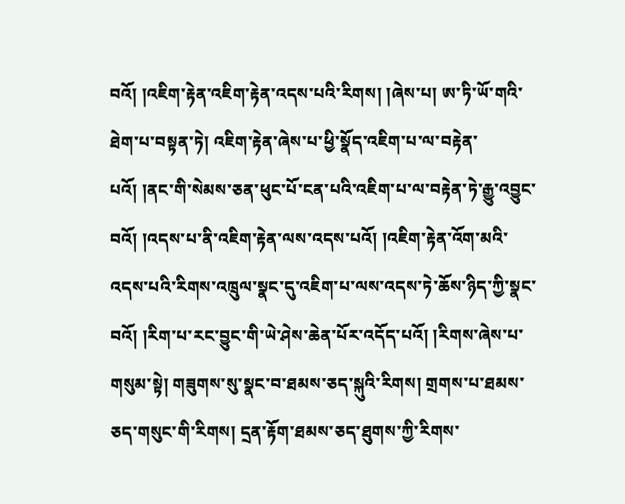བའོ། །འཇིག་རྟེན་འཇིག་རྟེན་འདས་པའི་རིགས། །ཞེས་པ། ཨ་ཏི་ཡོ་གའི་ཐེག་པ་བསྟན་ཏེ། འཇིག་རྟེན་ཞེས་པ་ཕྱི་སྣོད་འཇིག་པ་ལ་བརྟེན་པའོ། །ནང་གི་སེམས་ཅན་ཕུང་པོ་ངན་པའི་འཇིག་པ་ལ་བརྟེན་ཏེ་རྒྱུ་འབྱུང་བའོ། །འདས་པ་ནི་འཇིག་རྟེན་ལས་འདས་པའོ། །འཇིག་རྟེན་འོག་མའི་འདས་པའི་རིགས་འཁྲུལ་སྣང་དུ་འཇིག་པ་ལས་འདས་ཏེ་ཆོས་ཉིད་ཀྱི་སྣང་བའོ། །རིག་པ་རང་བྱུང་གི་ཡེ་ཤེས་ཆེན་པོར་འདོད་པའོ། །རིགས་ཞེས་པ་གསུམ་སྟེ། གཟུགས་སུ་སྣང་བ་ཐམས་ཅད་སྐུའི་རིགས། གྲགས་པ་ཐམས་ཅད་གསུང་གི་རིགས། དྲན་རྟོག་ཐམས་ཅད་ཐུགས་ཀྱི་རིགས་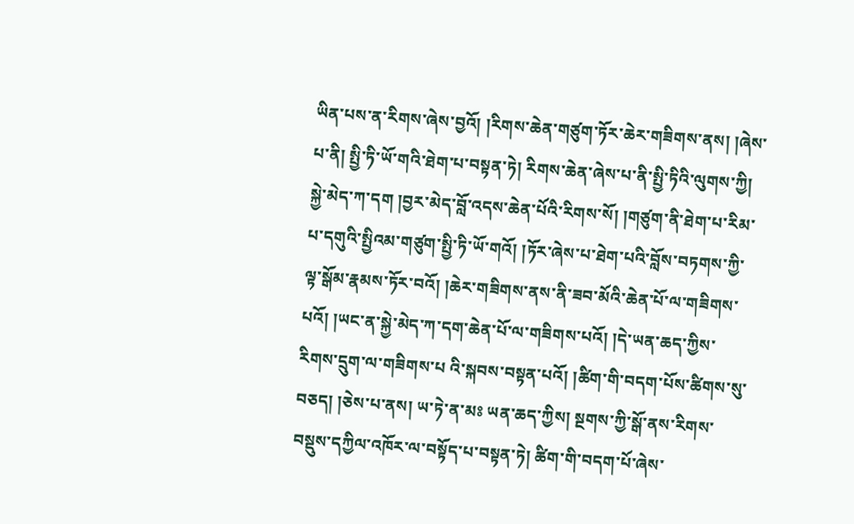ཡིན་པས་ན་རིགས་ཞེས་བྱའོ། །རིགས་ཆེན་གཙུག་ཏོར་ཆེར་གཟིགས་ནས། །ཞེས་པ་ནི། སྤྱི་ཏི་ཡོ་གའི་ཐེག་པ་བསྟན་ཏེ། རིགས་ཆེན་ཞེས་པ་ནི་སྤྱི་ཏིའི་ལུགས་ཀྱི། སྐྱེ་མེད་ཀ་དག །བྱར་མེད་བློ་འདས་ཆེན་པོའི་རིགས་སོ། །གཙུག་ནི་ཐེག་པ་རིམ་པ་དགུའི་སྤྱིའམ་གཙུག་སྤྱི་ཏི་ཡོ་གའོ། །ཏོར་ཞེས་པ་ཐེག་པའི་བློས་བཏགས་ཀྱི་ལྟ་སྒོམ་རྣམས་ཏོར་བའོ། །ཆེར་གཟིགས་ནས་ནི་ཟབ་མོའི་ཆེན་པོ་ལ་གཟིགས་པའོ། །ཡང་ན་སྐྱེ་མེད་ཀ་དག་ཆེན་པོ་ལ་གཟིགས་པའོ། །དེ་ཡན་ཆད་ཀྱིས་རིགས་དྲུག་ལ་གཟིགས་པ འི་སྐབས་བསྟན་པའོ། །ཚིག་གི་བདག་པོས་ཚིགས་སུ་བཅད། །ཅེས་པ་ནས། ཡ་ཏེ་ན་མཿ ཡན་ཆད་ཀྱིས། སྔགས་ཀྱི་སྒོ་ནས་རིགས་བསྡུས་དཀྱིལ་འཁོར་ལ་བསྟོད་པ་བསྟན་ཏེ། ཚིག་གི་བདག་པོ་ཞེས་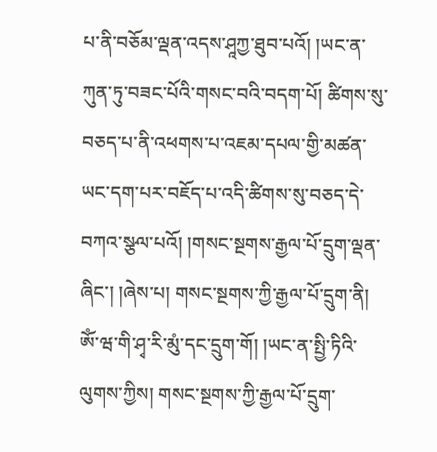པ་ནི་བཅོམ་ལྡན་འདས་ཤཱཀྱ་ཐུབ་པའོ། །ཡང་ན་ཀུན་ཏུ་བཟང་པོའི་གསང་བའི་བདག་པོ། ཚིགས་སུ་བཅད་པ་ནི་འཕགས་པ་འཇམ་དཔལ་གྱི་མཚན་ཡང་དག་པར་བཇོད་པ་འདི་ཚིགས་སུ་བཅད་དེ་བཀའ་སྩལ་པའོ། །གསང་སྔགས་རྒྱལ་པོ་དྲུག་ལྡན་ཞིང་། །ཞེས་པ། གསང་སྔགས་ཀྱི་རྒྱལ་པོ་དྲུག་ནི། ༀ་ཝ་གི་ཤྭ་རི་མུཾ་དང་དྲུག་གོ། །ཡང་ན་སྤྱི་ཏིའི་ལུགས་ཀྱིས། གསང་སྔགས་ཀྱི་རྒྱལ་པོ་དྲུག་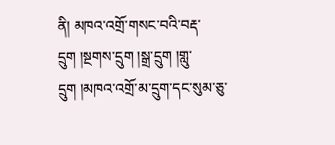ནི། མཁའ་འགྲོ་གསང་བའི་བརྡ་དྲུག །སྔགས་དྲུག །སྒྲ་དྲུག །གླུ་དྲུག །མཁའ་འགྲོ་མ་དྲུག་དང་སུམ་ཅུ་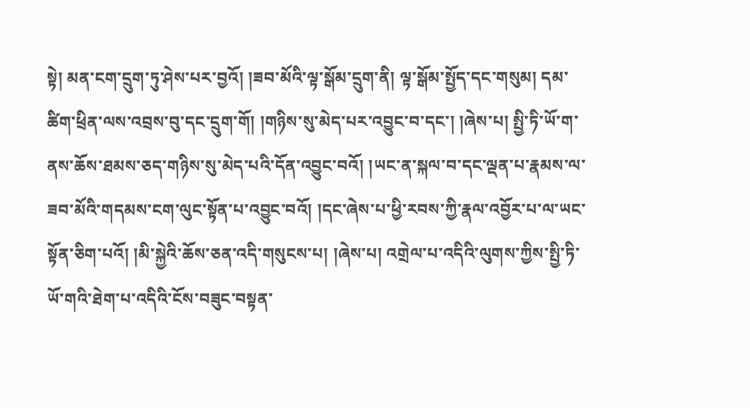སྟེ། མན་ངག་དྲུག་ཏུ་ཤེས་པར་བྱའོ། །ཟབ་མོའི་ལྟ་སྒོམ་དྲུག་ནི། ལྟ་སྒོམ་སྤྱོད་དང་གསུམ། དམ་ཚིག་ཕྲིན་ལས་འབྲས་བུ་དང་དྲུག་གོ། །གཉིས་སུ་མེད་པར་འབྱུང་བ་དང་། །ཞེས་པ། སྤྱི་ཏི་ཡོ་ག་ནས་ཆོས་ཐམས་ཅད་གཉིས་སུ་མེད་པའི་དོན་འབྱུང་བའོ། །ཡང་ན་སྐལ་བ་དང་ལྡན་པ་རྣམས་ལ་ཟབ་མོའི་གདམས་ངག་ལུང་སྟོན་པ་འབྱུང་བའོ། །དང་ཞེས་པ་ཕྱི་རབས་ཀྱི་རྣལ་འབྱོར་པ་ལ་ཡང་སྟོན་ཅིག་པའོ། །མི་སྐྱེའི་ཆོས་ཅན་འདི་གསུངས་པ། །ཞེས་པ། འགྲེལ་པ་འདིའི་ལུགས་ཀྱིས་སྤྱི་ཏི་ཡོ་གའི་ཐེག་པ་འདིའི་ངོས་བཟུང་བསྟན་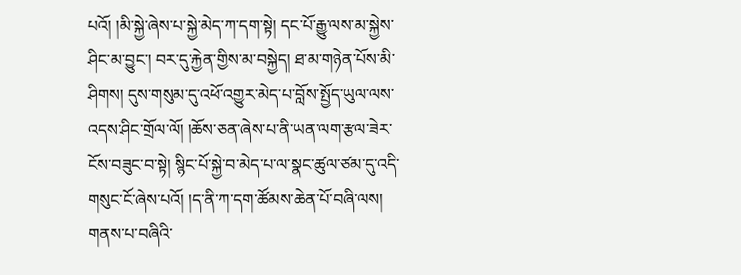པའོ། །མི་སྐྱེ་ཞེས་པ་སྐྱེ་མེད་ཀ་དག་སྟེ། དང་པོ་རྒྱུ་ལས་མ་སྐྱེས་ཤིང་མ་བྱུང་། བར་དུ་རྐྱེན་གྱིས་མ་བསྐྱེད། ཐ་མ་གཉེན་པོས་མི་ཤིགས། དུས་གསུམ་དུ་འཕོ་འགྱུར་མེད་པ་བློས་སྤྱོད་ཡུལ་ལས་འདས་ཤིང་གྲོལ་ལོ། །ཆོས་ཅན་ཞེས་པ་ནི་ཡན་ལག་རྩལ་ཟེར་ངོས་བཟུང་བ་སྟེ། སྙིང་པོ་སྐྱེ་བ་མེད་པ་ལ་སྣང་ཚུལ་ཙམ་དུ་འདི་གསུང་ངོ་ཞེས་པའོ། །ད་ནི་ཀ་དག་ཚོམས་ཆེན་པོ་བཞི་ལས། གནས་པ་བཞིའི་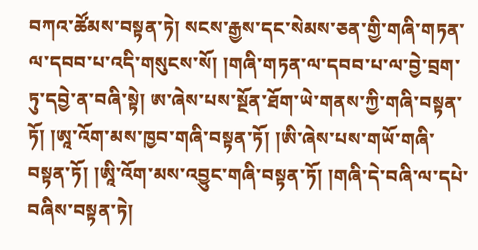བཀའ་ཚོམས་བསྟན་ཏེ། སངས་རྒྱས་དང་སེམས་ཅན་གྱི་གཞི་གཏན་ལ་དབབ་པ་འདི་གསུངས་སོ། །གཞི་གཏན་ལ་དབབ་པ་ལ་བྱེ་བྲག་ཏུ་དབྱེ་ན་བཞི་སྟེ། ཨ་ཞེས་པས་སྔོན་ཐོག་ཡེ་གནས་ཀྱི་གཞི་བསྟན་ཏོ། །ཨཱ་འོག་མས་ཁྱབ་གཞི་བསྟན་ཏོ། །ཨི་ཞེས་པས་གཡོ་གཞི་བསྟན་ཏོ། །ཨཱི་འོག་མས་འབྱུང་གཞི་བསྟན་ཏོ། །གཞི་དེ་བཞི་ལ་དཔེ་བཞིས་བསྟན་ཏེ།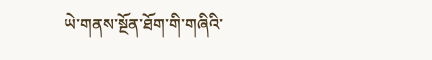ཡེ་གནས་སྔོན་ཐོག་གི་གཞིའི་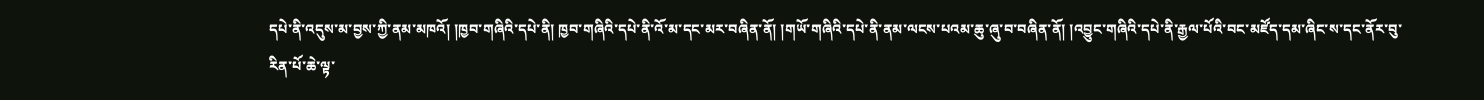དཔེ་ནི་འདུས་མ་བྱས་ཀྱི་ནམ་མཁའོ། །ཁྱབ་གཞིའི་དཔེ་ནི། ཁྱབ་གཞིའི་དཔེ་ནི་འོ་མ་དང་མར་བཞིན་ནོ། །གཡོ་གཞིའི་དཔེ་ནི་ནམ་ལངས་པའམ་ཆུ་ཞུ་བ་བཞིན་ནོ། །འབྱུང་གཞིའི་དཔེ་ནི་རྒྱལ་པོའི་བང་མཛོད་དམ་ཞིང་ས་དང་ནོར་བུ་རིན་པོ་ཆེ་ལྟ་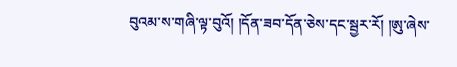བུའམ་ས་གཞི་ལྟ་བུའོ། །དོན་ཟབ་དོན་ཅེས་དང་སྦྱར་རོ། །ཨུ་ཞེས་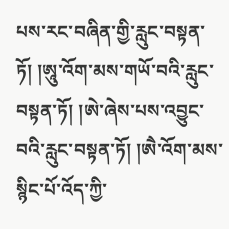པས་རང་བཞིན་གྱི་རླུང་བསྟན་ཏོ། །ཨཱུ་འོག་མས་གཡོ་བའི་རླུང་བསྟན་ཏོ། །ཨེ་ཞེས་པས་འབྱུང་བའི་རླུང་བསྟན་ཏོ། །ཨཻ་འོག་མས་སྙིང་པོ་འོད་ཀྱི་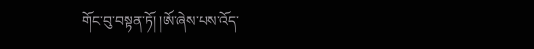གོང་བུ་བསྟན་ཏོ། །ཨོ་ཞེས་པས་འོད་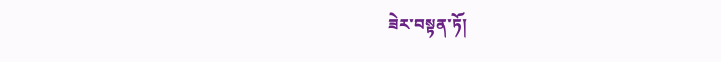ཟེར་བསྟན་ཏོ།